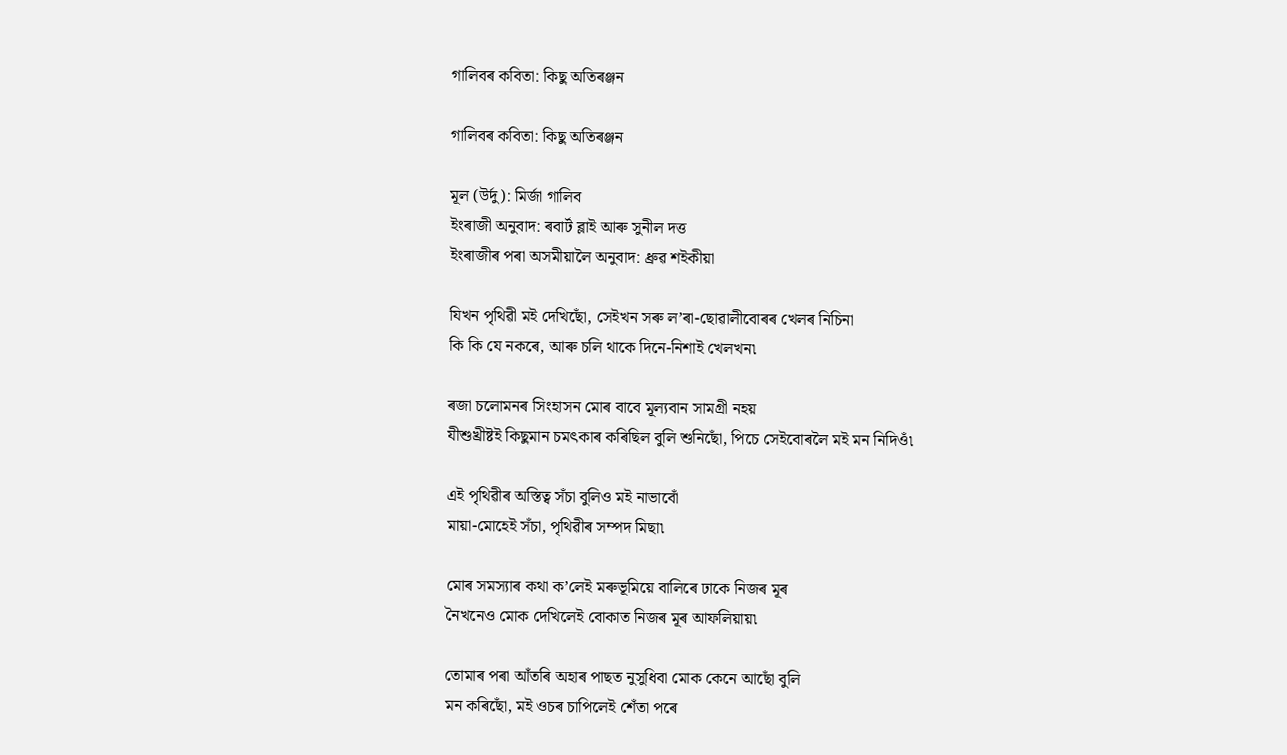গালিবৰ কবিতা: কিছু অতিৰঞ্জন

গালিবৰ কবিতা: কিছু অতিৰঞ্জন

মূল (উৰ্দু): মিৰ্জা গালিব
ইংৰাজী অনুবাদ: ৰবার্ট ব্লাই আৰু সুনীল দত্ত
ইংৰাজীৰ পৰা অসমীয়ালৈ অনুবাদ: ধ্ৰুৱ শইকীয়া

যিখন পৃথিৱী মই দেখিছোঁ, সেইখন সৰু ল’ৰা-ছোৱালীবোৰৰ খেলৰ নিচিনা
কি কি যে নকৰে, আৰু চলি থাকে দিনে-নিশাই খেলখন৷

ৰজা চলোমনৰ সিংহাসন মোৰ বাবে মূল্যবান সামগ্ৰী নহয়
যীশুখ্ৰীষ্টই কিছুমান চমৎকাৰ কৰিছিল বুলি শুনিছোঁ, পিচে সেইবোৰলৈ মই মন নিদিওঁ৷

এই পৃথিৱীৰ অস্তিত্ব সঁচা বুলিও মই নাভাবোঁ
মায়া-মোহেই সঁচা, পৃথিৱীৰ সম্পদ মিছা৷

মোৰ সমস্যাৰ কথা ক’লেই মৰুভূমিয়ে বালিৰে ঢাকে নিজৰ মূৰ
নৈখনেও মোক দেখিলেই বোকাত নিজৰ মূৰ আফলিয়ায়৷

তোমাৰ পৰা আঁতৰি অহাৰ পাছত নুসুধিবা মোক কেনে আছোঁ বুলি
মন কৰিছোঁ, মই ওচৰ চাপিলেই শেঁতা পৰে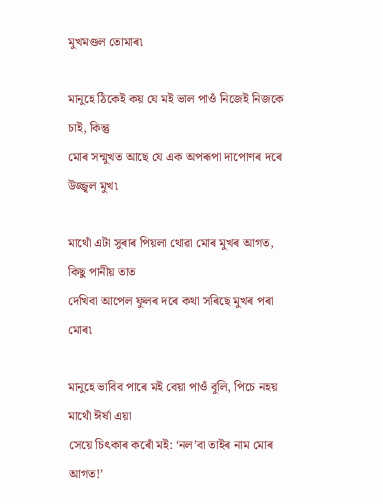মুখমণ্ডল তোমাৰ৷

মানুহে ঠিকেই কয় যে মই ভাল পাওঁ নিজেই নিজকে চাই, কিন্তু
মোৰ সন্মুখত আছে যে এক অপৰূপা দাপোণৰ দৰে উজ্জ্বল মুখ৷

মাথোঁ এটা সুৰাৰ পিয়লা থোৱা মোৰ মুখৰ আগত, কিছু পানীয় তাত
দেখিবা আপেল ফুলৰ দৰে কথা সৰিছে মুখৰ পৰা মোৰ৷

মানুহে ভাবিব পাৰে মই বেয়া পাওঁ বুলি, পিচে নহয় মাথোঁ ঈর্ষা এয়া
সেয়ে চিৎকাৰ কৰোঁ মই: ‘নল’বা তাইৰ নাম মোৰ আগত!’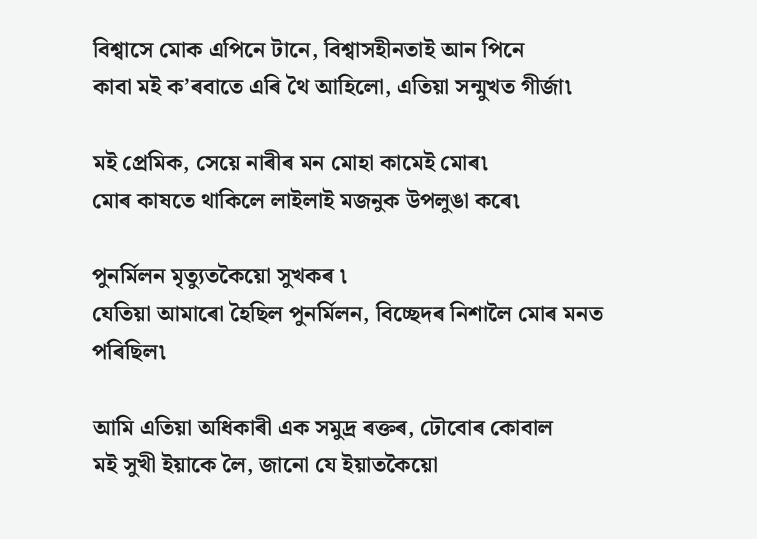বিশ্বাসে মোক এপিনে টানে, বিশ্বাসহীনতাই আন পিনে
কাবা মই ক’ৰবাতে এৰি থৈ আহিলো, এতিয়া সন্মুখত গীর্জা৷

মই প্ৰেমিক, সেয়ে নাৰীৰ মন মোহা কামেই মোৰ৷
মোৰ কাষতে থাকিলে লাইলাই মজনুক উপলুঙা কৰে৷

পুনর্মিলন মৃত্যুতকৈয়ো সুখকৰ ৷
যেতিয়া আমাৰো হৈছিল পুনর্মিলন, বিচ্ছেদৰ নিশালৈ মোৰ মনত পৰিছিল৷

আমি এতিয়া অধিকাৰী এক সমুদ্ৰ ৰক্তৰ, ঢৌবোৰ কোবাল
মই সুখী ইয়াকে লৈ, জানো যে ইয়াতকৈয়ো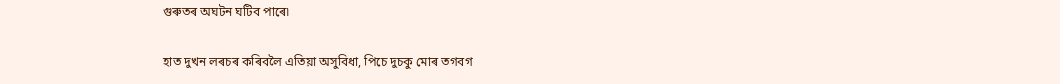গুৰুতৰ অঘটন ঘটিব পাৰে৷

হাত দুখন লৰচৰ কৰিবলৈ এতিয়া অসুবিধা, পিচে দুচকু মোৰ তগবগ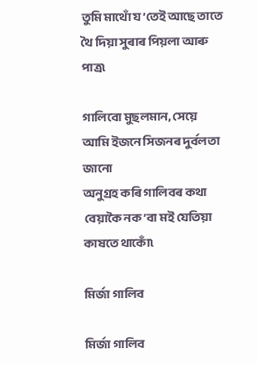তুমি মাথোঁ য’তেই আছে তাতে থৈ দিয়া সুৰাৰ পিয়লা আৰু পাত্ৰ৷

গালিবো মুছলমান, সেয়ে আমি ইজনে সিজনৰ দুর্বলতা জানো
অনুগ্ৰহ কৰি গালিবৰ কথা বেয়াকৈ নক’বা মই যেতিয়া কাষতে থাকোঁ৷

মিৰ্জা গালিব

মিৰ্জা গালিব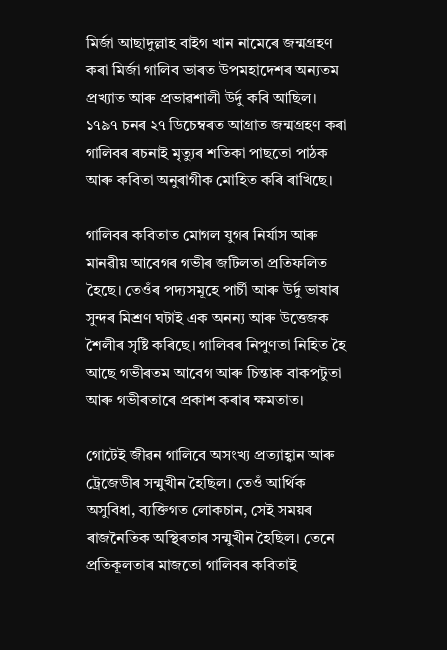মিৰ্জা আছাদুল্লাহ বাইগ খান নামেৰে জন্মগ্ৰহণ কৰা মিৰ্জা গালিব ভাৰত উপমহাদেশৰ অন্যতম প্ৰখ্যাত আৰু প্ৰভাৱশালী উৰ্দু কবি আছিল। ১৭৯৭ চনৰ ২৭ ডিচেম্বৰত আগ্ৰাত জন্মগ্ৰহণ কৰা গালিবৰ ৰচনাই মৃত্যুৰ শতিকা পাছতো পাঠক আৰু কবিতা অনুৰাগীক মোহিত কৰি ৰাখিছে।

গালিবৰ কবিতাত মোগল যুগৰ নিৰ্যাস আৰু মানৱীয় আবেগৰ গভীৰ জটিলতা প্ৰতিফলিত হৈছে। তেওঁৰ পদ্যসমূহে পাৰ্চী আৰু উৰ্দু ভাষাৰ সুন্দৰ মিশ্ৰণ ঘটাই এক অনন্য আৰু উত্তেজক শৈলীৰ সৃষ্টি কৰিছে। গালিবৰ নিপুণতা নিহিত হৈ আছে গভীৰতম আবেগ আৰু চিন্তাক বাকপটুতা আৰু গভীৰতাৰে প্ৰকাশ কৰাৰ ক্ষমতাত।

গোটেই জীৱন গালিবে অসংখ্য প্ৰত্যাহ্বান আৰু ট্ৰেজেডীৰ সন্মুখীন হৈছিল। তেওঁ আৰ্থিক অসুবিধা, ব্যক্তিগত লোকচান, সেই সময়ৰ ৰাজনৈতিক অস্থিৰতাৰ সন্মুখীন হৈছিল। তেনে প্ৰতিকূলতাৰ মাজতো গালিবৰ কবিতাই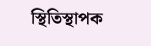স্থিতিস্থাপক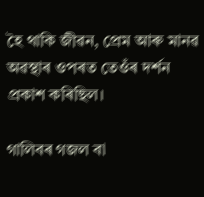হৈ থাকি জীৱন, প্ৰেম আৰু মানৱ অৱস্থাৰ ওপৰত তেওঁৰ দৰ্শন প্ৰকাশ কৰিছিল।

গালিবৰ গজল বা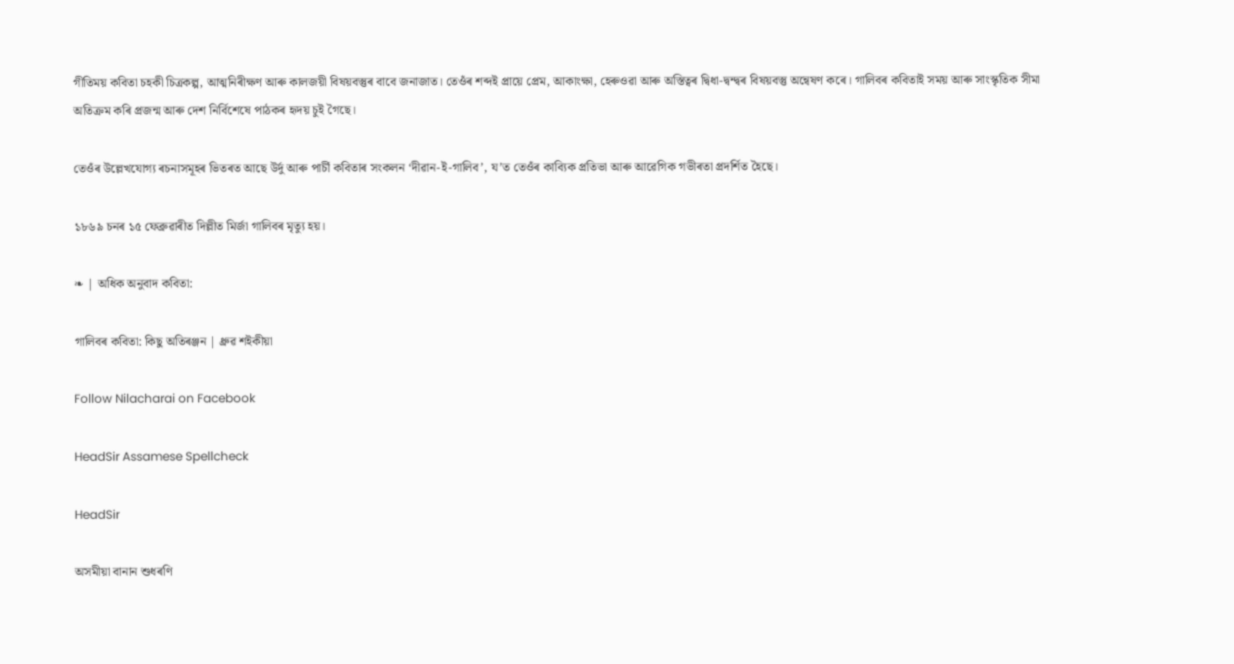গীতিময় কবিতা চহকী চিত্ৰকল্প, আত্মনিৰীক্ষণ আৰু কালজয়ী বিষয়বস্তুৰ বাবে জনাজাত। তেওঁৰ শব্দই প্ৰায়ে প্ৰেম, আকাংক্ষা, হেৰুওৱা আৰু অস্তিত্বৰ দ্বিধা-দ্বন্দ্বৰ বিষয়বস্তু অন্বেষণ কৰে। গালিবৰ কবিতাই সময় আৰু সাংস্কৃতিক সীমা অতিক্ৰম কৰি প্ৰজন্ম আৰু দেশ নিৰ্বিশেষে পাঠকৰ হৃদয় চুই গৈছে।

তেওঁৰ উল্লেখযোগ্য ৰচনাসমূহৰ ভিতৰত আছে উৰ্দু আৰু পাৰ্চী কবিতাৰ সংকলন ‘দীৱান-ই-গালিব’, য’ত তেওঁৰ কাব্যিক প্ৰতিভা আৰু আৱেগিক গভীৰতা প্ৰদৰ্শিত হৈছে।

১৮৬৯ চনৰ ১৫ ফেব্ৰুৱাৰীত দিল্লীত মিৰ্জা গালিবৰ মৃত্যু হয়।

❧ | অধিক অনুবাদ কবিতা:

গালিবৰ কবিতা: কিছু অতিৰঞ্জন | ধ্ৰুৱ শইকীয়া

Follow Nilacharai on Facebook

HeadSir Assamese Spellcheck

HeadSir

অসমীয়া বানান শুধৰণি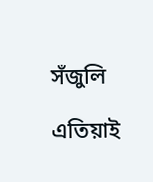সঁজুলি

এতিয়াই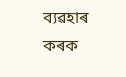ব্যৱহাৰ কৰক